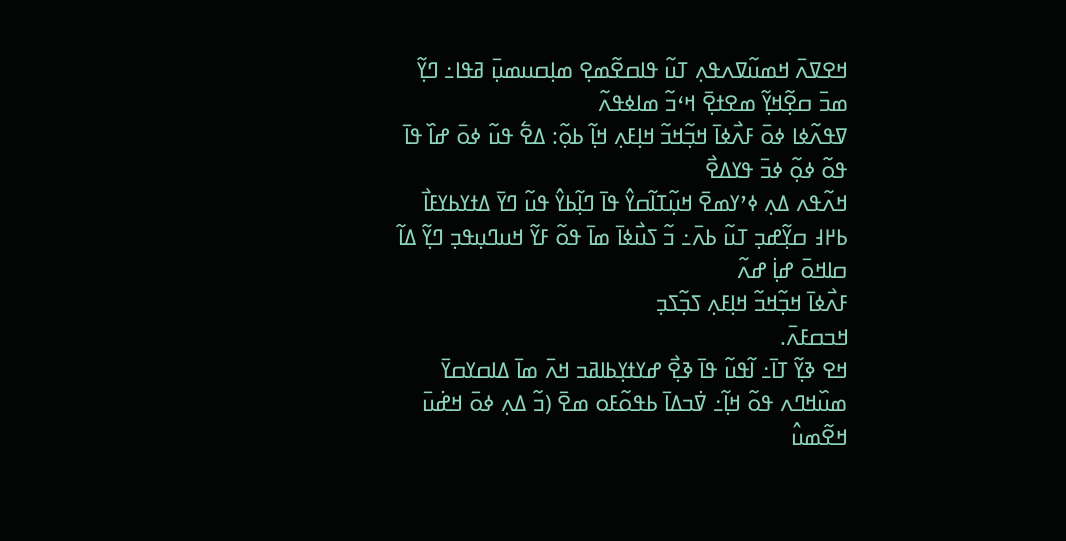ߞߐߜߍ߫ ߞߘߎ߬ߜߍߟߍ߲ ߠߎ߬ ߟߊߛߐ߬ߘߐ߲ ߘߊ߲ߛߎߘߎ߲߫ ߥߟߊ߸ ߣߌ߲߬ ߘߏ߫ ߛߐ߲߬ߞߌ߲߬ ߘߐߙߐ߲߫ ߞߵߏ߬ ߘߊߦߟߍ߬
ߜߟߍ߬ߦߊ ߦߋ߫ ߓߍ߯ߦߊ߫ ߞߏ߲߬ߞߏ߬ ߞߊ߲ߓߍ߲ ߞߊ߲߬ ߕߋ߲߬: ߡߐ߱ ߟߎ߬ ߦߋ߫ ߝߊ߰ ߟߊ߫ ߟߋ߬ ߦߋ߲߬ ߦߏ߫ ߟߌߡߐ߯
ߞߍ߬ߟߍ ߡߍ߲ ߦߴߌߘߐ߫ ߞߎ߲߬ߠߊ߬ߛߌ߮ ߟߊ߫ ߣߊ߲߬ߕߌ߮ ߟߎ߬ ߣߌ߫ ߡߙߌߕߌߓߊ߯ ߕ߂߃ ߛߌ߲߬ߝߏ߲ ߠߎ߬ ߕߍ߫߸ ߏ߬ ߖߎ߯ߦߊ߫ ߘߊ߫ ߟߋ߬ ߓߌ߬ ߞߎߣߎ߲ߟߏ߲ ߣߌ߲߬ ߡߊ߬ ߛߊߞߋ߫ ߝߊ߲߭ ߝߍ߬
ߓߍ߯ߦߊ߫ ߞߏ߲߬ߞߏ߬ ߞߊ߲ߓߍ߲ ߖߏ߲߬ߖߏ߲
ߞߏߛߓߍ߫.
ߞߐ ߢߌ߲߬ ߠߊ߫߸ ߊ߬ߟߎ߬ ߟߊ߫ ߢߐ߲߯ ߝߌߙߌ߲ߕߊߥߏ ߞߍ߫ ߘߊ߫ ߡߊߛߌߛߌ߫ ߘߎ߰ߞߣߍ ߟߋ߬ ߞߊ߲߬߸ ߜ߭ߏߡߊ߫ ߕߟߋ߬ߓߋ ߘߐ߫ (ߏ߬ ߡߍ߲ ߦߋ߫ ߞߝ߭ߎ߫ ߞߐ߬ߘߎ߮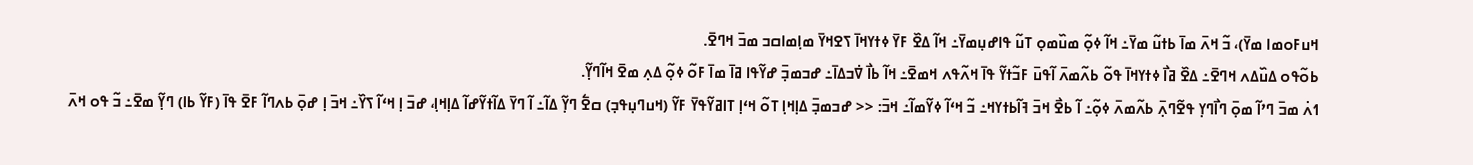ߞߎߓߋߘߊ ߘߌ߫)، ߏ߬ ߞߍ߫ ߘߊ߫ ߕߙߎ߬ ߘߌ߫߸ ߞߊ߬ ߦߋ߲߬ ߘߎ߰ߘߋ߲ ߠߎ߬ ߟߊߝߎ߲ߘߌ߫߸ ߞߊ߬ ߡߐ߰ ߓߌ߫ ߦߙߌߞߊ߫ ߖߐߞߌ߫ ߘߊ߲ߘߊߛߏ ߘߏ߫ ߞߣߐ߫.
ߕߋ߬ߟߋ ߡߎ߰ߡߍ ߞߣߐ߫߸ ߡߐ߰ ߥߊ߯ ߦߙߌߞߊ߫ ߟߋ߬ ߕߍ߬ߘߍ߫ ߊ߬ߟߎ߫ ߓߏ߬ߙߌ߬ ߟߊ߫ ߞߍ߬ߟߍ ߞߘߐ߫߸ ߞߊ߬ ߕߊ߯ ߜ߭ߏߡߊ߫߸ ߝߏߘߏ߲߫ ߝߌ߬ߟߊ ߥߊ߫ ߘߊ߫ ߓߋ߬ ߦߋ߲߬ ߡߍ߲ ߘߐ߫ ߞߊ߬ߣߌ߲߬.
ߗߍ߭ ߘߏ߫ ߣߴߊ߬ ߘߋ߲߫ ߣߊ߯ߣߌ߲ ߟߐ߬ߣߍ߲߫ ߕߍ߬ߘߍ߫ ߦߋ߲߬߸ ߊ߬ ߕߐ߯ ߞߏ߫ ߔߊ߬ߕߙߌߞ߸ ߏ߬ ߞߵߊ߬ ߦߌ߬ߘߊ߬߸ ߞߏ߫: << ߝߏߘߏ߲߫ ߡߊ߲ߞߊ߲ ߠߋ߬ ߞߵߊ߲ ߠߊߥߌ߬ߟߌ߫ ߓߌ߬ (ߞߎߣߎ߲ߟߏ߲) ߛߐ߱ ߣߌ߲߬ ߡߊ߬߸ ߊ߬ ߣߌ߫ ߡߊ߬ߙߌ߬ߝߊ߬ ߡߊ߲ߞߊ߲، ߝߏ߫ ߊ߲ ߞߵߊ߬ ߖߌ߰߸ ߞߏ߫ ߊ߲ ߝߋ߲߫ ߕߍߣߊ߬ ߓߐ߫ ߟߊ߫ (ߓߌ߬ ߕߊ) ߣߌ߲߬ ߘߐ߫߸ ߏ߬ ߟߋ ߞߍ߫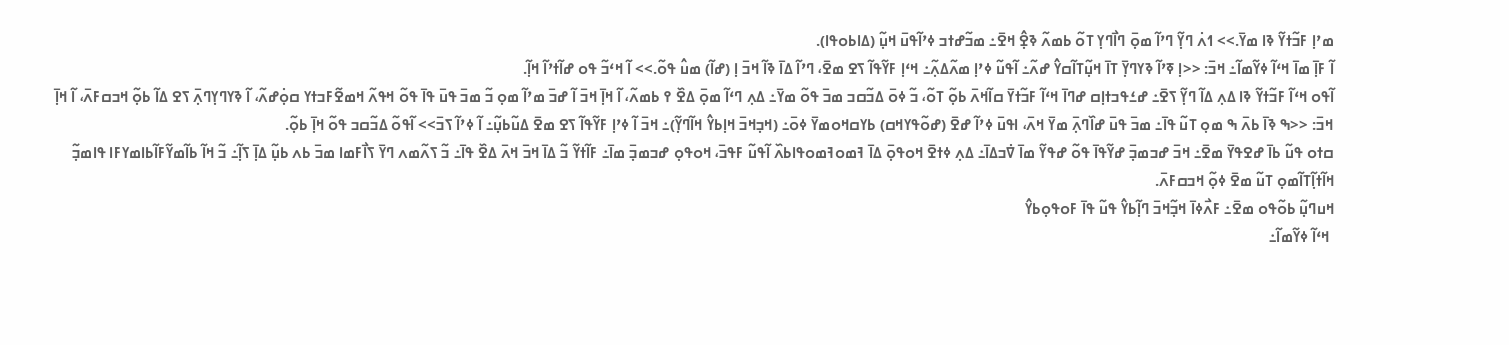ߘߴߊ߲ ߓߏ߬ߙߌ߬ ߢߊ ߘߌ߫.>> ߗߍ߭ ߣߌ߲߬ ߣߴߊ߬ ߘߋ߲߫ ߣߊ߯ߣߌ߲ ߠߋ߬ ߕߘߍ߬ ߢߐ߲߮ ߞߐ߫߸ ߘߏ߬ߝߙߏ ߦߴߊ߬ߟߎ߫ ߞߎ߲߬ (ߡߊߕߋߟߊ).
ߊ߬ ߓߊ߲߫ ߘߊ߫ ߞߵߊ߬ ߦߌ߬ߘߊ߬߸ ߞߏ߫: <<ߊ߲ ߧߴߊ߬ ߢߌߣߌ߲߫ ߠߊ߫ ߞߎ߲߬ߠߊ߬ߛߌ߮ ߝߍ߬߸ ߊ߬ߟߎ߬ ߦߴߊ߲ ߘߍ߬ߡߍ߲߬߸ ߞߵߊ߲ ߓߌ߬ߟߊ߬ ߖߐ ߘߐ߫، ߣߴߊ߬ ߡߊ߫ ߢߊ߬ ߞߏ߫ ߊ߲ (ߝߊ߬) ߘߎ߮ ߟߋ߬.>> ߊ߬ ߞߵߏ߬ ߟߋ ߝߊ߬ߙߴߊ߬ ߞߊ߲߬.
ߊ߬ߟߋ ߞߵߊ߬ ߓߏ߬ߙߌ߬ ߢߊ ߡߍ߲ ߡߊ߬ ߣߌ߲߬ ߖߐ߫߸ ߝߑߟߏߙߊ߲ߛ ߝߣߊ߫ ߞߵߊ߬ ߓߏ߬ߙߌ߫ ߛߊ߬ߞߍ߫ ߕߋ߲߬ ߠߋ߬، ߏ߬ ߦߋ߫ ߡߏ߬ߛߏ ߘߏ߫ ߟߋ߬ ߘߌ߫߸ ߡߍ߲ ߣߵߊ߬ ߘߋ߲߫ ߡߐ߰ ߉ ߕߘߍ߬، ߊ߬ ߞߊ߲߫ ߞߏ߫ ߊ߬ ߝߏ߫ ߘߴߊ߬ ߘߋ߲ ߏ߬ ߘߏ߫ ߟߎ߫ ߟߊ߫ ߟߋ߬ ߞߟߍ߬ ߞߘߐ߬ߓߏߙߌ ߛߋ߲߭ߝߍ߬، ߊ߬ ߢߌߣߌ߲ߣߍ߲߫ ߖߐ ߡߊ߬ ߕߋ߲߬ ߞߏߛߓߍ߫، ߊ߬ ߞߊ߲߫ ߞߏ߫: <<ߒ ߢߊ߫ ߕߍ߫ ߒ ߘߋ߲ ߠߎ߬ ߟߊ߫߸ ߘߏ߫ ߟߎ߫ ߝߊ߰ߣߍ߲߫ ߘߌ߫ ߞߍ߫، ߊߟߎ߫ ߦߴߊ߬ ߝߐ߫ (ߝߋ߬ߟߌߞߛ) ߕߌߛߞߋߘߌ߫ ߦߋ߫߸ (ߞߏ߲ߞߏ߫ ߞߊ߲ߕߌ߮ ߞߊ߬ߣߌ߲߬)߸ ߞߏ߫ ߊ߬ ߦߴߊ߲ ߓߌ߬ߟߊ߬ ߖߐ ߘߐ߫ ߡߎ߬ߕߎ߲߬߸ ߊ߬ ߦߴߊ߬ ߖߏ߫>> ߊ߬ߟߋ߬ ߡߏ߬ߛߏ ߟߋ߬ ߞߊ߲߫ ߕߋ߲߬.
ߛߙߋ ߟߎ߬ ߕߊ߫ ߝߐߟߌ߫ ߘߐ߫߸ ߞߏ߫ ߝߏߘߏ߲߫ ߝߌ߬ߟߊ߫ ߟߋ߬ ߝߟߌ߬ ߘߊ߫ ߜ߭ߏߡߊ߫߸ ߡߍ߲ ߦߙߐ߫ ߞߋߟߋ߲߫ ߡߊ߫ ߔߘߋߔߘߋߟߊߕߍ߰ ߊ߬ߟߎ߬ ߓߟߏ߫، ߞߋߟߋ߲ ߝߏߘߏ߲߫ ߘߊ߫߸ ߓߊ߬ߙߌ߬ ߏ߬ ߡߊ߫ ߞߏ߫ ߞߍ߫ ߡߐ߰ ߟߊ߫߸ ߏ߬ ߖߍ߬ߘߍ ߣߌ߫ ߖߊ߯ߓߘߊ ߘߏ߫ ߕߍ ߕߎ߲߬ ߡߊ߲߫ ߖߊ߲߬߸ ߏ߬ ߞߊ߬ ߕߊ߬ߘߌ߬ߓߊ߬ߕߊߘߌߓߊ ߟߊߘߏ߲߬ ߞߊ߬ߙߊ߲߬ߠߊ߬ߘߋ߲ ߠߎ߬ ߘߐ߫ ߦߋ߲߬ ߞߏߛߓߍ߫.
ߞߎߣߎ߲߬ ߕߋ߬ߟߋ ߘߐ߫߸ ߓߍ߯ߦߊ߫ ߞߏ߲߬ߞߏ߫ ߣߊ߲߬ߕߌ߮ ߟߎ߬ ߟߊ߫ ߓߋߟߋ߲ߕߌ߮
 ߞߵߊ߬ ߦߌ߬ߘߊ߬߸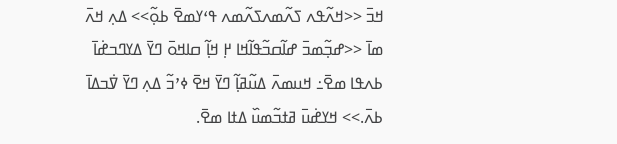ߞߏ߫ <<ߞߍ߬ߟߍ ߖߍ߬ߘߍߖߍ߬ߘߍ ߟߵߌߘߐ߫ ߕߋ߲߬>> ߡߍ߲ ߞߍ߫ ߘߊ߫ <<ߝߏ߲߬ߘߏ߫ ߝߊ߬ߛߏ߬ߟߊ߬ߞߊ ߂߲ ߞߊ߲߬ ߛߊߞߋ߫ ߣߌ߫ ߡߌߣߏߝ߭ߊ߫ ߕߍߟߊ ߘߐ߫߸ ߞߎߘߍ߫ ߡߎ߬ߥߊ߲߬ ߣߌ߫ ߞߐ߫ ߦߴߏ߬ ߡߍ߲ ߣߌ߫ ߜ߭ߏߡߊ߫ ߕߍ߫.>> ߞߌߝ߭ߎ߫ ߥߙߏ߬ߘߎ߰ ߡߙߊ ߘߐ߫.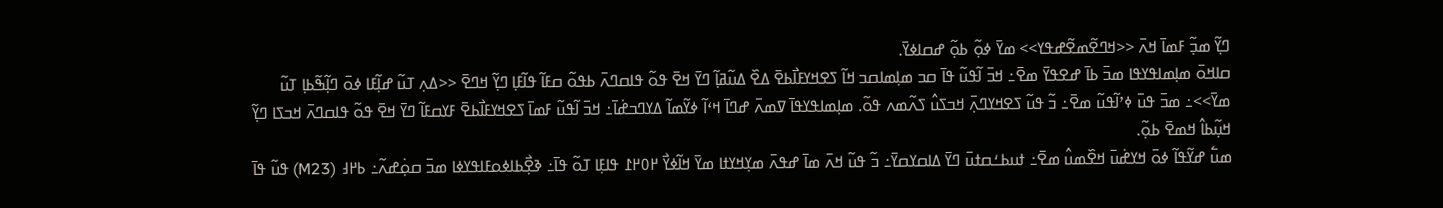ߣߌ߲߬ ߘߏ߲߬ ߓߘߊ߫ ߞߍ߫ <<ߞߣߐ߬ߘߐ߬ߝߟߌ>> ߘߌ߫ ߦߋ߲߬ ߕߋ߲߬ ߝߛߊߦߌ߫.
ߛߊߞߋ߫ ߘߊ߲ߘߊߟߌߟߊ ߘߏ߫ ߕߊ߫ ߝߐߟߌ߫ ߘߐ߫߸ ߞߏ߫ ߊ߬ߟߎ߬ ߟߊ߫ ߛߏ ߘߊ߲ߘߊߛߏ ߞߊ߬ ߖߐߞߌߓߊ߯ߕߐ߫ ߡߐ߰ ߡߎ߬ߥߊ߲߬ ߣߌ߫ ߞߐ߫ ߟߋ߬ ߟߊߛߣߍ߫ ߕߟߋ߬ ߛߓߊ߬ ߟߊ߬ߓߊ߲ ߣߌ߲߬ ߞߣߐ߫ <<ߡߍ߲ ߠߎ߬ ߝߊ߲߬ߓߊ ߦߋ߫ ߣߊ߲߬ߒ߬ߕߊ߲ ߠߎ߬ ߘߌ߫>>߸ ߘߏ߫ ߟߎ߫ ߦߴߊ߬ߟߎ߬ ߘߐ߫߸ ߏ߬ ߟߎ߬ ߖߐߞߌߣߍ߲߫ ߞߏߖߎ߮ ߖߍ߬ߘߍ ߟߋ߬. ߘߊ߲ߘߊߟߌߟߊ߫ ߜߘߍ߫ ߝߣߊ߫ ߞߵߊ߬ ߦߌ߬ߘߊ߬ ߡߌߣߏߝ߭ߊ߫߸ ߞߏ߫ ߊ߬ߟߎ߬ ߓߘߊ߫ ߖߐߞߌߓߊ߯ߕߐ߫ ߓߌߛߓߊ߬ ߣߌ߫ ߞߐ߫ ߟߋ߬ ߟߊߛߣߍ߫ ߞߏߖߊ ߣߌ߲߬ ߞߎ߲߬ߕߊ߮ ߞߘߐ߫ ߕߋ߲߬.
ߘߎ߱ ߝߌ߬ߟߊ߬ ߦߋ߫ ߞߌߝ߭ߎ߫ ߞߐ߰ߘߎ߮ ߘߐ߫߸ ߙߎߕߑߛߙߎ߫ ߣߌ߫ ߡߊߛߌߛߌ߫߸ ߏ߬ ߟߎ߬ ߞߍ߫ ߘߊ߫ ߝߟߍ߫ ߘߌ߲ߞߌߙߊ ߘߌ߫ ߞߊ߬ߦߌ߯ ߂߀߂߁ ߟߊߓ߲ߊ ߠߋ߬ ߟߊ߫߸ ߢߐ߲߯ߕߊߦߋߓߊߟߌߦߊ ߘߏ߫ ߛߋ߲߭ߝߍ߬߸ ߕ߂߃ (M23) ߟߎ߬ ߟߊ߫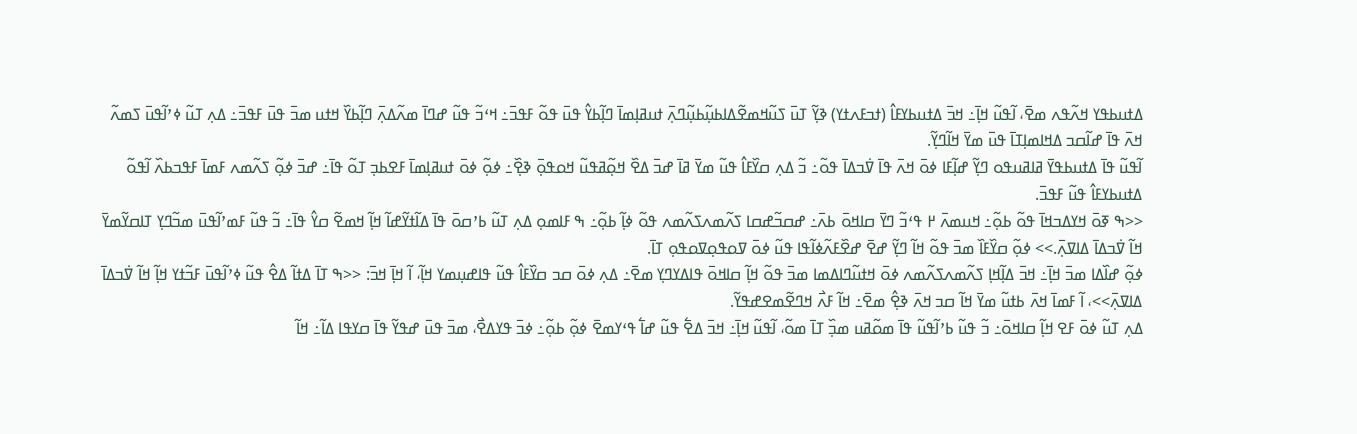ߡߙߎߕߟߌ ߞߍ߬ߟߍ ߘߐ߫، ߊ߬ߟߎ߬ ߞߊ߲߫߸ ߞߏ߫ ߡߙߎߕߌߓߊ߮ (ߙߏߓߍߙߌ) ߢߌ߲߬ ߠߎ߫ ߖߎ߬ߞߘߐ߬ߡߊߕߎ߲߬ߕߎ߲߬ߣߍ߲߫ ߙߎߥߊ߲ߘߊ߫ ߣߊ߲߬ߕߌ߮ ߟߎ߫ ߟߋ߬ ߓߟߏ߫߸ ߞߵߏ߬ ߟߎ߬ ߝߣߊ߫ ߘߍ߬ߡߍ߲߫ ߣߊ߲߬ߕߌ߰ ߞߙߎ ߘߏ߫ ߟߎ߫ ߓߟߏ߫߸ ߡߍ߲ ߠߎ߬ ߦߴߊ߬ߟߎ߫ ߖߘߍ߬ ߞߍ߫ ߟߊ߫ ߝߊ߬ߛߏ ߡߞߊߘߊ߲ߠߊ߫ ߟߎ߫ ߘߌ߫ ߞߊ߬ߣߌ߲߬.
ߊ߬ߟߎ߬ ߟߊ߫ ߡߙߎߕߟߌ߫ ߥߊߥߎߟߋ ߣߌ߲߬ ߝߊ߲߬ߓߊ ߦߋ߫ ߞߍ߫ ߟߊ߫ ߜ߭ߏߡߊ߫ ߟߋ߬߸ ߏ߬ ߡߍ߲ ߛߌ߰ߓߊ߮ ߟߎ߬ ߘߌ߫ ߥߊ߫ ߝߏ߫ ߡߐ߰ ߞߋ߲߬ߥߟߎ߬ ߞߋߟߋ߲߫ ߢߐ߲߰߸ ߦߋ߲߬ ߦߋ߫ ߙߎߥߊ߲ߘߊ߫ ߓߐߕߏ߲ ߠߋ߬ ߟߊ߫߸ ߝߏ߫ ߦߋ߲߬ ߖߍ߬ߘߍ ߓߘߊ߫ ߓߟߏߕߍ߰ ߊ߬ߟߋ߬ ߡߙߎߕߌߓߊ߮ ߟߎ߬ ߓߟߏ߫.
<<ߒ ߧߋ߫ ߞߌߡߏߞߊ߫ ߟߋ߬ ߕߋ߲߬߸ ߞߎߘߍ߫ ߂ ߟߵߏ߬ ߣߌ߫ ߛߊߞߋ߫ ߕߍ߫߸ ߝߛߏ߬ߝߛߊ ߖߍ߬ߘߍߖߍ߬ߘߍ ߟߋ߬ ߦߊ߲߬ ߕߋ߲߬߸ ߒ ߓߊߘߋ߲ ߡߍ߲ ߠߎ߬ ߕߴߛߋ߫ ߟߊ߫ ߡߊ߬ߙߌ߬ߝߊ߬ ߞߊ߲߬ ߞߘߐ߬ ߛߌ߮ ߟߊ߫߸ ߏ߬ ߟߎ߬ ߓߘߴߊ߬ߟߎ߫ ߘߏ߬ߣߌ߲ ߠߊߛߌ߬ߘߌ߫ ߞߊ߬ ߜ߭ߏߡߊ߫ ߡߊߜߍ߲߫.>> ߦߋ߲߬ ߛߌ߰ߓߊ߰ ߘߏ߫ ߟߋ߬ ߞߊ߬ ߣߌ߲߬ ߝߐ߫ ߝߐ߰ߓߍ߬ߦߊ߬ߟߊ ߟߎ߬ ߦߋ߫ ߜߋߟߋ߲ߜߋߟߋ߲ ߠߊ߫.
ߦߋ߲߬ ߝߊ߰ߡߊ ߘߏ߫ ߞߊ߲߫߸ ߞߏ߫ ߡߊ߲߬ߞߊ߲ ߖߍ߬ߘߍߖߍ߬ߘߍ ߦߋ߫ ߞߙߎ߬ߣߊߡߘߊ ߘߏ߫ ߟߋ߬ ߞߊ߲߬ ߛߊߞߋ߫ ߟߊߡߌߣߌ߲ ߘߐ߫߸ ߡߍ߲ ߦߋ߫ ߛߏ ߛߌ߰ߓߊ߮ ߟߎ߬ ߟߊߝߎ߲ߘߌ ߞߊ߲߬، ߊ߬ ߞߊ߲߫ ߞߏ߫: <<ߒ ߠߊ߫ ߡߙߊ߬ ߡߐ߮ ߟߎ߬ ߦߴߊ߬ߟߎ߫ ߓߏ߬ߙߌ ߞߊ߲߬ ߞߊ߬ ߜ߭ߏߡߊ߫ ߡߊߜߍ߲߫>>، ߊ߬ ߓߘߊ߫ ߞߍ߫ ߕߙߎ߬ ߘߌ߫ ߞߊ߬ ߛߏ ߞߍ߫ ߢߐ߲߮ ߘߐ߫߸ ߞߊ߬ ߓߍ߯ ߞߣߐ߬ߘߐߝߟߌ߬.
ߡߍ߲ ߠߎ߬ ߦߋ߫ ߓߐ ߞߊ߲߬ ߛߊߞߋ߫߸ ߏ߬ ߟߎ߬ ߕߴߊ߬ߟߎ߬ ߟߊ߫ ߘߋ߬ߥߎ ߘߏ߲߰ ߠߊ߫ ߘߋ߬، ߊ߬ߟߎ߬ ߞߊ߲߫߸ ߞߏ߫ ߡߐ߱ ߟߎ߬ ߝߊ߱ ߟߵߌߘߐ߫ ߦߋ߲߬ ߕߋ߲߬߸ ߦߏ߫ ߟߌߡߐ߯، ߘߏ߫ ߟߎ߫ ߝߟߌ߬ ߟߊ߫ ߛߌߟߊ ߡߊ߬߸ ߞߊ߬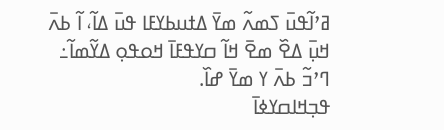ߥߴߊ߬ߟߎ߫ ߖߘߍ߬ ߘߌ߫ ߡߙߎߕߌߓߊ ߟߎ߫ ߡߊ߬، ߊ߬ ߕߍ߫ ߞߎ߲߫ ߡߐ߰ ߘߐ߫ ߞߊ߬ ߛߌߟߓߊ߫ ߞߋߟߋ߲ ߡߌ߬ߘߊ߬߸ ߣߴߏ߬ ߕߍ߫ ߌ ߘߌ߫ ߝߊ߰.
ߟߏ߲ߞߊߛߌߦߊ߫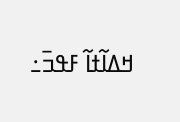ߞߡߊ߬ߙߊ߬ ߓߟߏ߫߸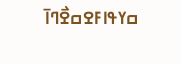ߛߌߟߊߓߐߛߐ߯ߣߊ߫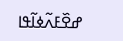ߝߐ߰ߓߍ߬ߦߊ߬ߟߊ